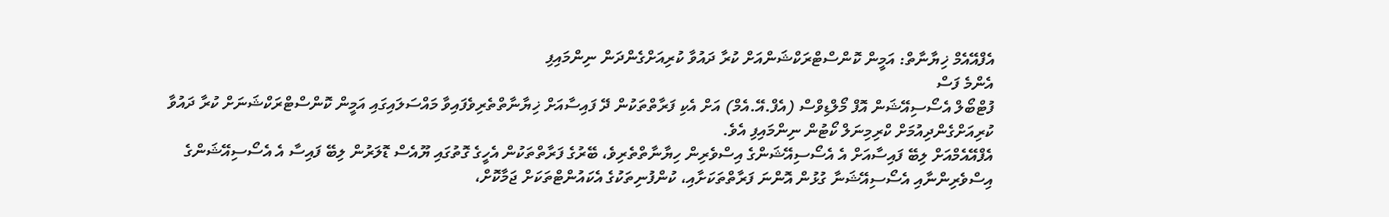އެފްއޭއެމް ޚިޔާނާތް: އަމީން ކޮންސްޓްރަކްޝަންއަށް ކުރާ ދައުވާ ކުރިއަށްގެންދަން ނިންމައިފި
އެންމެ ފަސް
ފުޓްބޯލް އެސޯސިއޭޝަން އޮފް މޯލްޑިވްސް (އެފް.އޭ.އެމް) އަށް އެކި ފަރާތްތަކުން ދޭ ފައިސާއަށް ޚިޔާނާތްތެރިވެފައިވާ މައްސަލައިގައި އަމީން ކޮންސްޓްރަކްޝަނަށް ކުރާ ދައުވާ ކުރިއަށްގެންދިއުމަށް ކްރިމިނަލް ކޯޓުން ނިންމައިފި އެވެ.
އެފްއޭއެމްއަށް ލިބޭ ފައިސާއަށް އެ އެސޯސިއޭޝަންގެ އިސްވެރިން ހިޔާނާތްތެރިވެ، ބޭރުގެ ފަރާތްތަކުން އެހީގެ ގޮތުގައި ޔޫއެސް ޑޮލަރުން ލިބޭ ފައިސާ އެ އެސޯސިއޭޝަންގެ އިސްވެރިންނާއި އެސޯސިއޭޝަނާ ގުޅުން އޮންނަ ފަރާތްތަކަށާއި، ކުންފުނިތަކުގެ އެކައުންޓްތަކަށް ޖަމާކޮށް،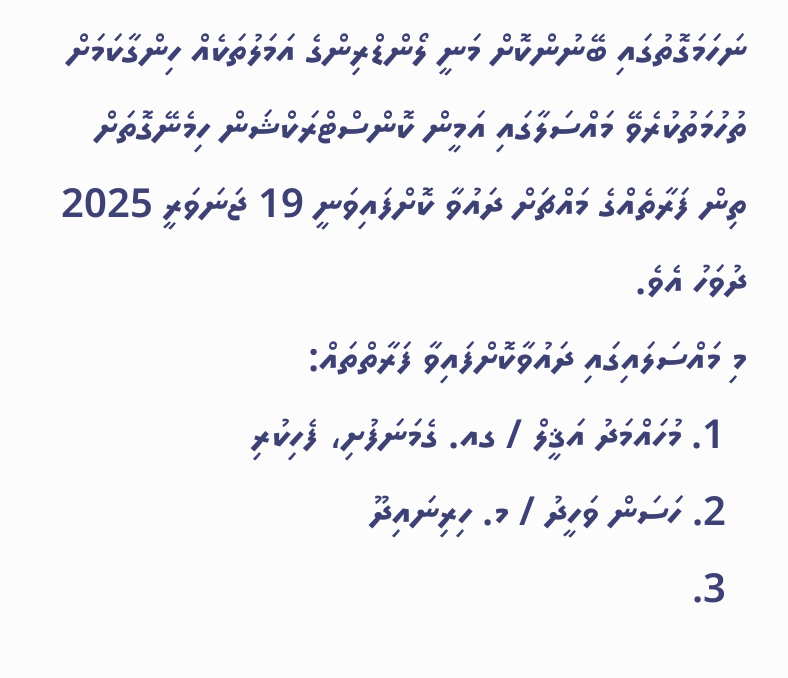ނަހަމަގޮތުގައި ބޭނުންކޮށް މަނީ ލޯންޑްރިންގެ އަމަލުތަކެއް ހިންގާކަމަށް ތުހުމަތުކުރެވޭ މައްސަލާގައި އަމީން ކޮންސްޓްރަކްޝަން ހިމެނޭގޮތަށް ތިން ފަރާތެއްގެ މައްޗަށް ދައުވާ ކޮށްފައިވަނީ 19 ޖަނަވަރީ 2025 ދުވަހު އެވެ.
މި މައްސަލައިގައި ދައުވާކޮށްފައިވާ ފަރާތްތައް:
  1. މުހައްމަދު އަޤީލް / ގއ. ގެމަނަފުށި، ފެހިކުރި
  2. ހަސަން ވަހީދު / މ. ހިރިނައިދޫ
  3.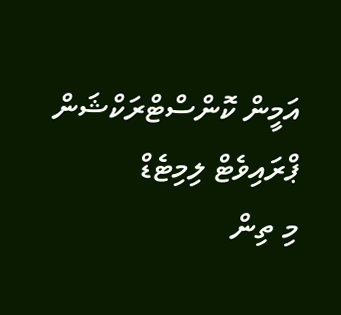އަމީން ކޮންސްޓްރަކްޝަން ޕްރައިވެޓް ލިމިޓެޑް
މި ތިން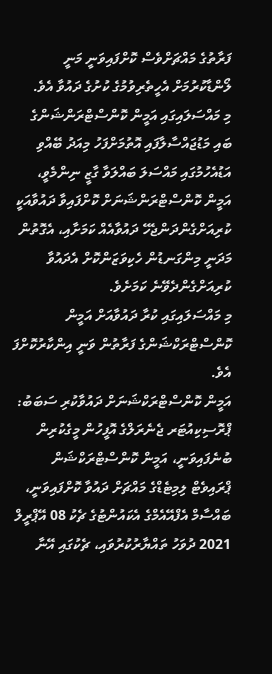ފަރާތުގެ މައްޗަށްވެސް ކޮށްފައިވަނީ މަނީ ލޯންޑާކުރުމަށް އެހީތެރިވުމުގެ ކުށުގެ ދައުވާ އެވެ.
މި މައްސަލައިގައި އަމީން ކޮންސްޓްރަންޝަންގެ ބައި މަޑުޖައްސާލާފައި އޮތުމަށްފަހު މިއަދު ބޭއްވި އަޑުއެހުމުގައި މައްސަލަ ބައްލަވާ ގާޒީ ނިންމެވީ، އަމީން ކޮންސްޓްރަންޝަނަށް ކޮށްފައިވާ ދައުވާއަކީ ކުރިއަށްގެންދަންޖެހޭ ދައުވާއެއް ކަމަށާއި، އެގޮތުން މަދަނީ މިންގަނޑުން ހެކިވަޒަންކޮށް އެދައުވާ ކުރިއަށްގެންދެވޭނެ ކަމަށެވެ.
މި މައްސަލައިގައި ކުރާ ދައުވާއަށް އަމީން ކޮންސްޓްރަކްޝަންގެ ފަރާތުން ވަނީ އިންކާރުކޮށްފަ އެވެ.
އަމީން ކޮންސްޓްރަކްޝަނަށް ދައުވާކުރި ސަބަބު:
ޕްރޮސިކިއުޓަރ ޖެނެރަލްގެ އޮފީހުން މީގެކުރިން ބުނެފައިވަނީ، އަމީން ކޮންސްޓްރަކްޝަން ޕްރައިވެޓް ލިމިޓެޑްގެ މައްޗަށް ދައުވާ ކޮށްފައިވަނީ، ބައްސާމް އެފްއޭއެމްގެ އެކައުންޓުގެ ޗެކު 08 އޭޕްރީލް 2021 ދުވަހު ތައްޔާރުކުރުވައި، ޗެކުގައި އޭނާ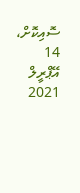ސޮއިކޮށް، 14 އޭޕްރީލް 2021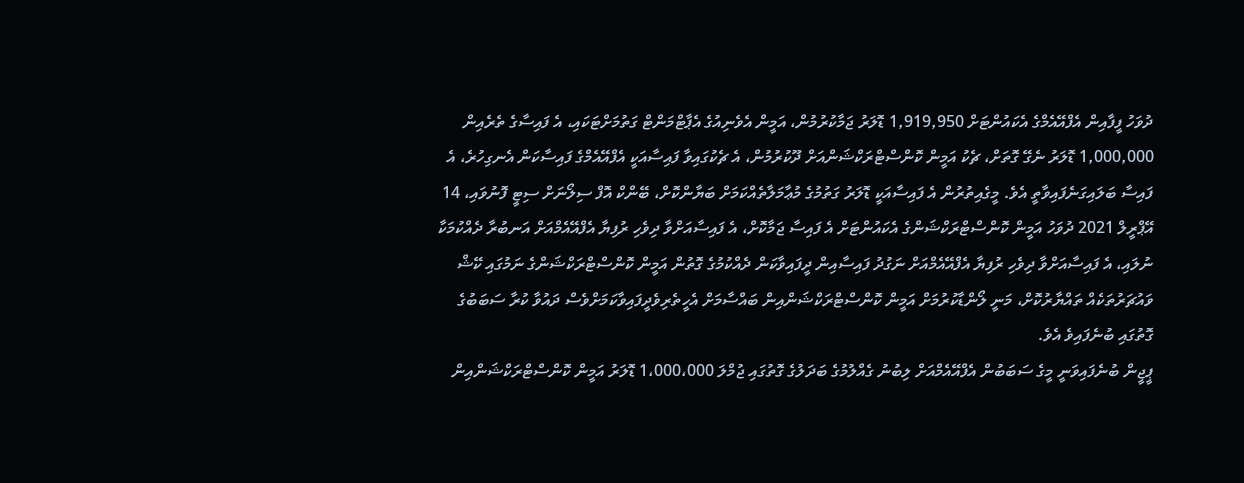ދުވަހު ފީފާއިން އެފްއޭއެމްގެ އެކައުންޓަށް 1,919,950 ޑޮލަރު ޖަމާކުރުމުން، އަމީން އެވެނިއުގެ އެޕާޓްމަންޓް ގަތުމަށްޓަކައި، އެ ފައިސާގެ ތެރެއިން 1,000,000 ޑޮލަރު ނެގޭ ގޮތަށް، ޗެކު އަމީން ކޮންސްޓްރަކްޝަންއަށް ދޫކުރުމުން، އެ ޗެކުގައިވާ ފައިސާއަކީ އެފްއޭއެމްގެ ފައިސާކަން އެނގިހުރެ، އެ ފައިސާ ބަލައިގަނެފައިވާތީ އެވެ. މީގެއިތުރުން އެ ފައިސާއަކީ ޑޮލަރު ގަތުމުގެ މުޢާމަލާތެއްކަމަށް ބަޔާންކޮށް، ބޭންކް އޮފް ސިލޯނަށް ސިޓީ ފޮނުވައި، 14 އޭޕްރީލް 2021 ދުވަހު އަމީން ކޮންސްޓްރަކްޝަންގެ އެކައުންޓަށް އެ ފައިސާ ޖަމާކޮށް، އެ ފައިސާއަށްވާ ދިވެހި ރުފިޔާ އެފްއޭއެމްއަށް އަނބުރާ ދެއްކުމަކާ ނުލައި، އެ ފައިސާއަށްވާ ދިވެހި ރުފިޔާ އެފްއޭއެމްއަށް ނަގުދު ފައިސާއިން ދީފައިވާކަން ދެއްކުމުގެ ގޮތުން އަމީން ކޮންސްޓްރަކްޝަންގެ ނަމުގައި ކޭޝް ވައުޗަރުތަކެއް ތައްޔާރުކޮށް، މަނީ ލޯންޑާކުރުމަށް އަމީން ކޮންސްޓްރަކްޝަންއިން ބައްސާމަށް އެހީތެރިވެދީފައިވާކަމަށްވެސް ދައުވާ ކުރާ ސަބަބުގެ ގޮތުގައި ބުނެފައިވެ އެވެ.
ޕީޖީން ބުނެފައިވަނީ މީގެ ސަބަބުން އެފްއޭއެމްއަށް ލިބުނު ގެއްލުމުގެ ބަދަލުގެ ގޮތުގައި ޖުމްލަ 1،000،000 ޑޮލަރު އަމީން ކޮންސްޓްރަކްޝަންއިން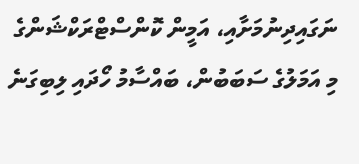ނަގައިދިނުމަށާއި، އަމީން ކޮންސްޓްރަކްޝަންގެ މި އަމަލުގެ ސަބަބުން، ބައްސާމު ހޯދައި ލިބިގަނެ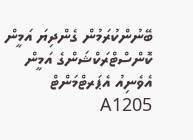ބޭނުންކުރަމުން ގެންދިޔަ އަމީން ކޮންސްޓްރަކްޝަންގެ އަމީން އެވެނިއު އެޕަރޓްމަންޓް A1205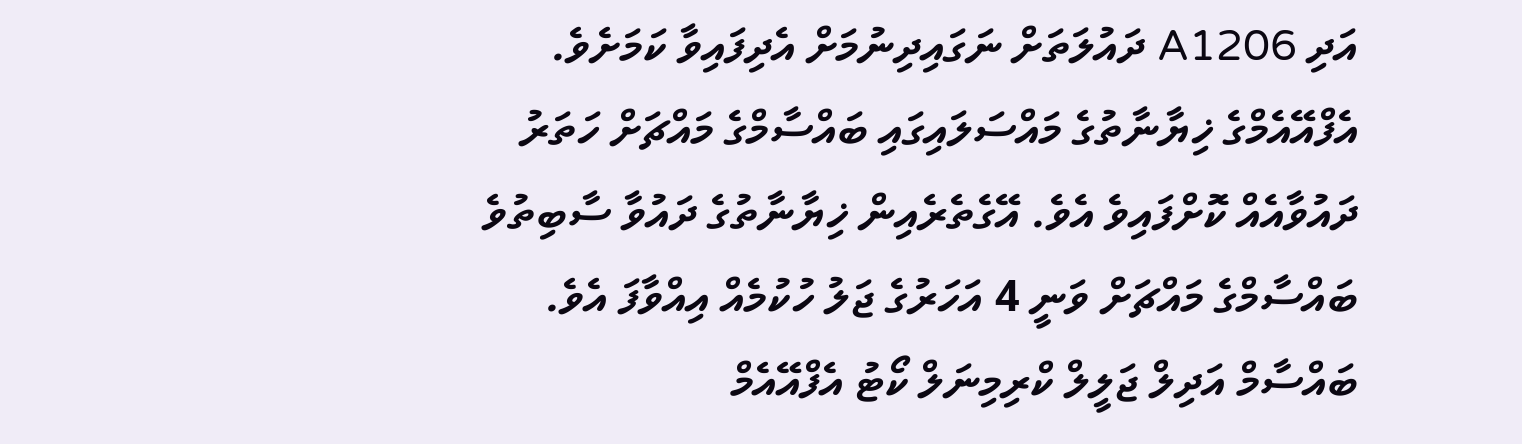އަދި A1206 ދައުލަތަށް ނަގައިދިނުމަށް އެދިފައިވާ ކަމަށެވެ.
އެފްއޭއެމްގެ ޚިޔާނާތުގެ މައްސަލައިގައި ބައްސާމްގެ މައްޗަށް ހަތަރު ދައުވާއެއް ކޮށްފައިވެ އެވެ. އޭގެތެރެއިން ޚިޔާނާތުގެ ދައުވާ ސާބިތުވެ ބައްސާމްގެ މައްޗަށް ވަނީ 4 އަހަރުގެ ޖަލު ހުކުމެއް އިއްވާފަ އެވެ.
ބައްސާމް އަދިލް ޖަލީލް ކްރިމިނަލް ކޯޓު އެފްއޭއެމް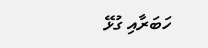ހަބަރާއި ގުޅޭ